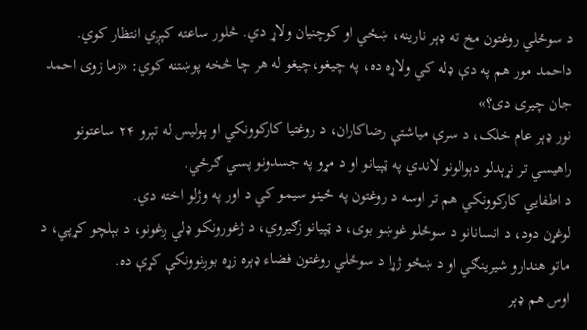د سوځلي روغتون مخ ته ډېر نارینه، ښځي او کوچنیان ولاړ دي. څلور ساعته کېږي انتظار کوي. داحمد مور هم په دې ډله کي ولاړه ده، په چیغو،چیغو له هر چا څخه پوښتنه کوي: «زما زوی احمد جان چيری دی؟»
نور ډېر عام خلک، د سرې میاشتې رضاکاران، د روغتیا کارکوونکي او پولیس له تېرو ۲۴ ساعتونو راهیسي تر نړېدلو دېوالونو لاندي په ټپیانو او د مړو په جسدونو پسي ګرځي.
د اطفايي کارکوونکي هم تر اوسه د روغتون په ځینو سیمو کي د اور په وژلو اخته دي.
لوغړن دود، د انسانانو د سوځلو غوښو بوی، د ټپيانو زګیروي، د ژغورونکو ډلي ږغونو، د بېلچو کړپي، د ماتو هندارو شیرینګي او د ښځو ژړا د سوځلي روغتون فضاء ډېره زړه بوږنوونکې کړې ده.
اوس هم ډېر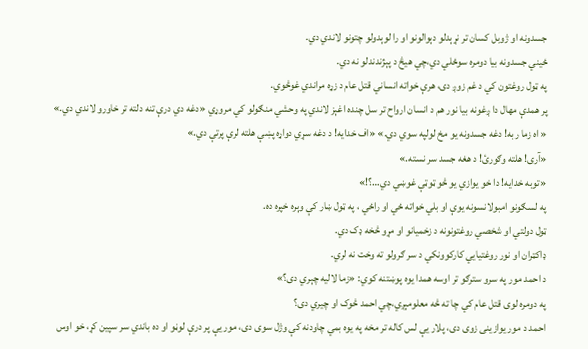جسدونه او ژوبل کسان تر نړېدلو دېوالونو او را لوېدولو چتونو لاندي دي.
ځیني جسدونه بیا دومره سوځلي دي،چي هیڅ د پېژندندلو نه دي.
په ټول روغتون کي د غم زوږ دی، هرې خواته انساني قتل عام د زړه مراندي غوڅوي.
پر همدې مهال دا ږغونه بیا نور هم د انسان ارواح تر سل چنده اغېز لاندي په وحشي منګولو کي مروړي «دغه دي درې تنه دلته تر خاورو لاندي دي.»
« اه زما ربه! دغه جسدونه یو مخ لولپه سوي دي.» «اف خدایه! د دغه سړي دواړه پښې هلته لرې پرتې دي.»
«آری! هلته وګورئ! د هغه جسد سر نسته.»
«توبه خدایه! دا خو یوازي یو څو ټوټې غوښي دي…؟!»
په لسګونو امبولانسونه یوې او بلي خواته ځي او راځي ، په ټول ښار کې وېره خپره ده.
ټول دولتي او شخصي روغتونونه د زخمیانو او مړو څخه ډک دي.
ډاکټران او نور روغتیایي کارکوونکي د سر ګرولو ته وخت نه لري.
د احمد مور په سرو سترګو تر اوسه همدا یوه پوښتنه کوي: «زما لالیه چېري دی؟»
په دومره لوی قتل عام کي چا ته څه معلومېږي،چي احمد څوک او چیري دی؟
احمد د مور یوازینی زوی دی، پلار یې لس کاله تر مخه په یوه بمي چاودنه کې وژل سوی دی، مور یې پر درې لوڼو او ده باندي سر سپین کړ، خو اوس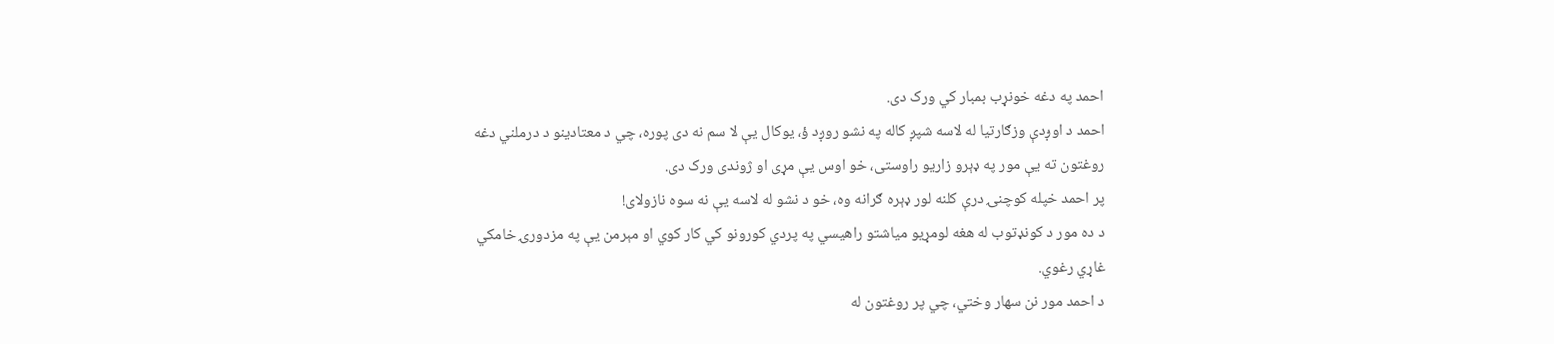احمد په دغه خونړب بمبار کي ورک دی.
احمد د اوږدې وزګارتیا له لاسه شپږ کاله په نشو روږد ؤ، یوکال یې لا سم نه دی پوره، چي د معتادینو د درملني دغه روغتون ته یې مور په ډېرو زاریو راوستی، خو اوس یې مړی او ژوندی ورک دی.
پر احمد خپله کوچنۍ درې کلنه لور ډېره ګرانه وه، خو د نشو له لاسه یې نه سوه نازولای!
د ده مور د کونډتوب له هغه لومړیو میاشتو راهیسي په پردي کورونو کي کار کوي او مېرمن یې په مزدورۍ خامکي غاړي رغوي.
د احمد مور نن سهار وختي، چي پر روغتون له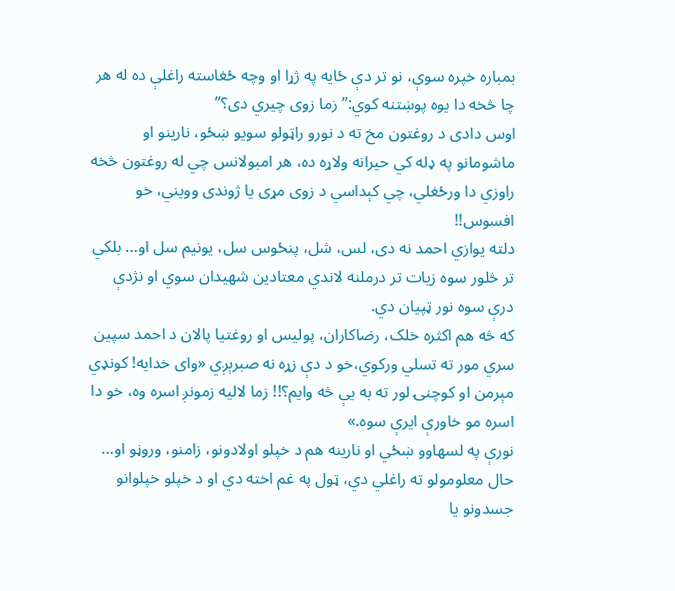بمباره خپره سوې، نو تر دې ځایه په ژړا او وچه ځغاسته راغلې ده له هر چا څخه دا یوه پوښتنه کوي:” زما زوی چیري دی؟”
اوس دادی د روغتون مخ ته د نورو راټولو سویو ښځو، نارینو او ماشومانو په ډله کي حیرانه ولاړه ده، هر امبولانس چي له روغتون څخه راوزي دا ورځغلي، چي کېداسي د زوی مړی یا ژوندی وویني، خو افسوس!!
دلته یوازي احمد نه دی، لس، شل، پنځوس سل، یونیم سل او… بلکي تر څلور سوه زیات تر درملنه لاندي معتادین شهیدان سوي او نژدې درې سوه نور ټپیان دي.
که څه هم اکثره خلک، رضاکاران، پولیس او روغتیا پالان د احمد سپین سري مور ته تسلي ورکوي،خو د دې زړه نه صبرېږي «وای خدایه! کونډي مېرمن او کوچنۍ لور ته به یې څه وایم؟!! زما لالیه زمونږ اسره وه، خو دا اسره مو خاورې ایرې سوه.»
نورې په لسهاوو ښځي او نارینه هم د خپلو اولادونو، زامنو، وروڼو او… حال معلومولو ته راغلي دي، ټول په غم اخته دي او د خپلو خپلوانو جسدونو یا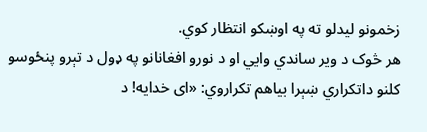زخمونو لیدلو ته په اوښکو انتظار کوي.
هر څوک د ویر ساندي وایي او د نورو افغانانو په ډول د تېرو پنځوسو کلنو داتکراري ښېرا بیاهم تکراروي: «ای خدایه! د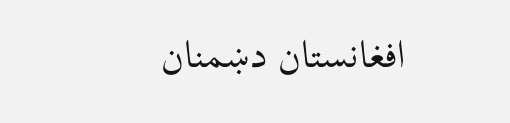افغانستان دښمنان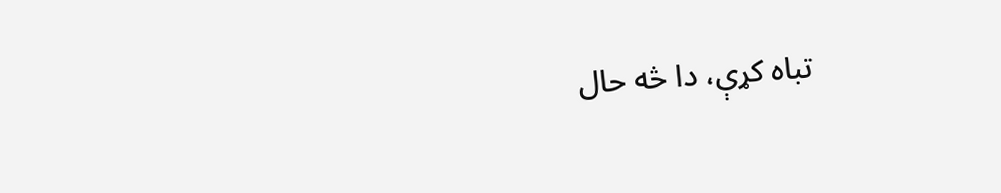تباه کړې، دا څه حال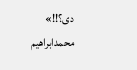دی؟!!»
محمدابراهیم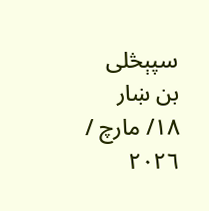سپېڅلی
بن ښار
١٨/ مارچ / ٢٠٢٦